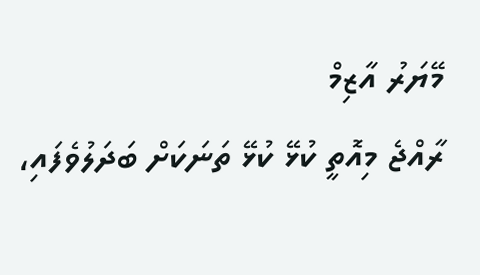މޭޔަރު އާޒިމް
ރާއްޖެ މިއޮތީ ކުޅޭ ކުޅޭ ތަނަކަށް ބަދަލުވެފައި،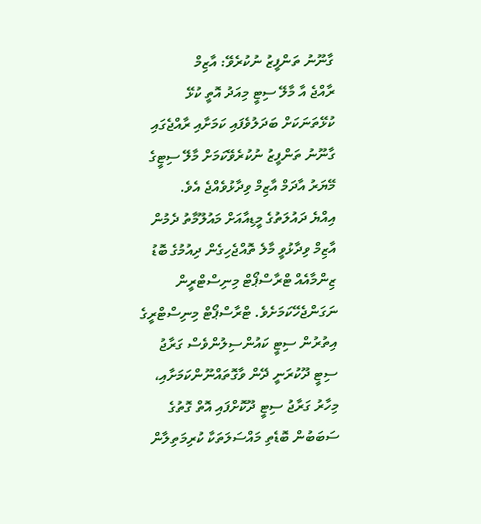ގާނޫނު ތަންފީޒު ނުކުރެވޭ: އާޒިމް
ރާއްޖެ އާ މާލޭ ސިޓީ މިއަދު އޮތީ ކުޅޭ ކުޅޭތަނަކަށް ބަދަލުވެފައި ކަމަށާއި ރާއްޖެގައި ގާނޫނު ތަންފީޒު ނުކުރެވޭކަމަށް މާލޭ ސިޓީގެ މޭޔަރު އާދަމް އާޒިމް ވިދާޅުވެއްޖެ އެވެ.
އިއްޔެ ދައުލަތުގެ މީޑިއާއަށް މައުލޫމާތު ދެމުން އާޒިމް ވިދާޅުވީ މާލެ ތޮއްޖެހިގެން ދިއުމުގެ ބޮޑު ޒިންމާއެއް ޓްރާސްޕޯޓް މިނިސްޓްރީން ނަގަންޖެހޭކަމަށެވެ. ޓްރާސްޕޯޓް މިނިސްޓްރީގެ އިތުރުން ސިޓީ ކައުންސިލުންވެސް ގަރާޖު ސިޓީ ދޫކުރަނީ ދޭން ވާގޮތައްނޫންކަމަށާއި، މިހާރު ގަރާޖު ސިޓީ ދޫކޮށްފައި އޮތް ގޮތުގެ ސަބަބުން ބޮޑެތި މައްސަލަތަކާ ކުރިމަތިލާން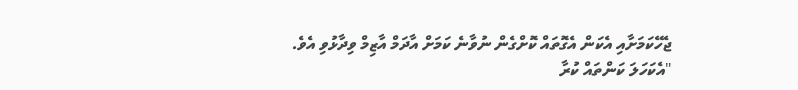ޖެހޭކަމަށާއި އެކަން އެގޮތައް ކޮށްގެން ނުވާނެ ކަމަށް އާދަމް އާޒިމް ވިދާޅުވި އެވެ.
"އެކަހަލަ ކަންތައް ކުރާ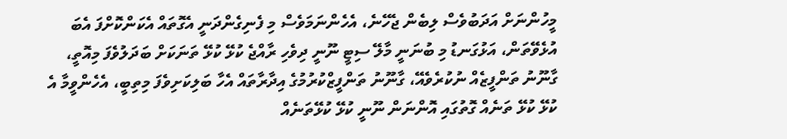މީހުންނަށް އަދަބުވެސް ލިބެން ޖެހޭނެ، އެހެންނަމަވެސް މި ފެނިގެންދަނީ އެގޮތައް އެކަންކޮށްފަ އެބަ އުޅެވޭތަން، އަޅުގަނޑު މި ބުނަނީ މާލޭ ސިޓީ ނޫނީ ދިވެހި ރާއްޖެ ކުޅޭ ކުޅޭ ތަނަކަށް ބަދަލުވެފަ މިއޮތީ، ގާނޫނު ތަންފީޒެއް ނުކުރެވެއޭ، ގާނޫނު ތަންފީޒްކުރުމުގެ އިދާރާތައް އެހާ ބަލިކަށިވެފަ މިތިބީ، އެހެންވީމާ އެ ކުޅޭ ކުޅޭ ތަނެއް ގޮތުގައި އޮންނަން ނޫނީ ކުޅޭ ކުޅޭތަނެއް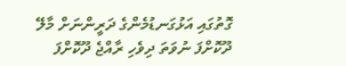ގޮތުގައި އަޅުގަނޑުމެންގެ ދަރީންނަށް މާލޭ ދޫކޮށްފަ ނުވަތަ ދިވެހި ރާއްޖެ ދޫކޮށްފަ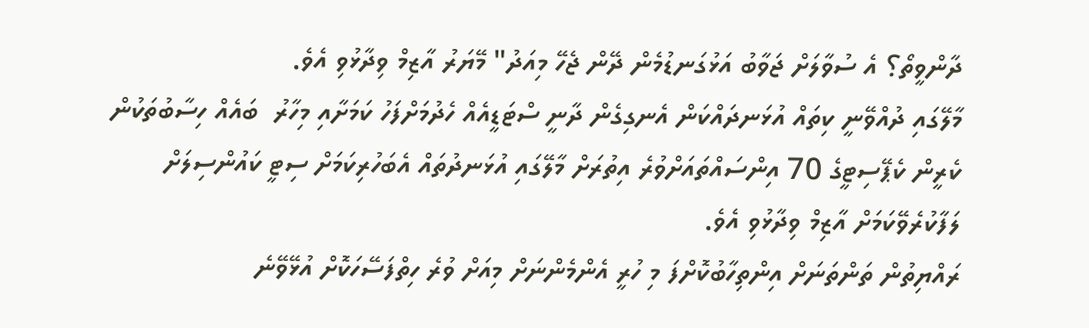ދާންވީތޯ؟ އެ ސުވާލަށް ޖަވާބު އަޅުގަނޑުމެން ދޭން ޖެހޭ މިއަދު" މޭޔަރު އާޒިމް ވިދާޅުވި އެވެ.
މާލޭގައި ދުއްވޭނީ ކިތައް އުޅަނދައްކަން އެނގިގެން ދާނީ ސްޓަޑީއެއް ހެދުމަށްފަހު ކަމަށާއި މިހާރު  ބައެއް ހިސާބުތަކުން ކެރީން ކެޕޭސިޓީގެ 70 އިންސައްތައަށްވުރެ އިތުރަށް މާލޭގައި އުޅަނދުތައް އެބަހުރިކަމަށް ސިޓީ ކައުންސިލަށް ލަފާކުރެވޭކަމަށް އާޒިމް ވިދާޅުވި އެވެ.
ރައްޔިތުން ތަންތަނަށް އިންތިހާބުކޮށްފަ މި ހުރީ އެންމެންނަށް މިއަށް ވުރެ ހިތްފަސޭހަކޮށް އުޅޭވޭނެ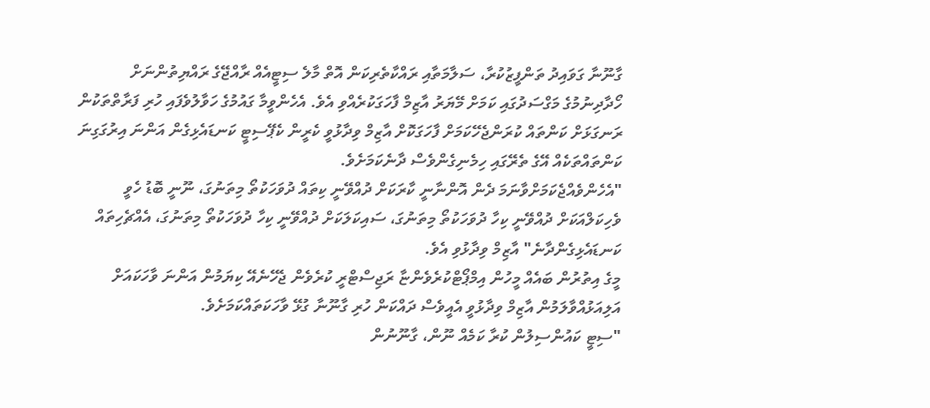ގާނޫނާ ގަވައިދު ތަންފީޒުކުރާ، ސަލާމަތާއި ރައްކާތެރިކަން އޮތް މާލެ ސިޓީއެއް ރާއްޖޭގެ ރައްޔިތުންނަށް ހޯދާދިނުމުގެ މަގްސަދުގައި ކަމަށް މޭޔަރު އާޒިމް ފާހަގަކުރެއްވި އެވެ. އެހެންވީމާ ގައުމުގެ ހަވާލުވެފައި ހުރި ފަރާތްތަކުން ރަނގަޅަށް ކަންތައް ކުރަންޖެހޭކަމަށް ފާހަގަކޮށް އާޒިމް ވިދާޅުވީ ކެރީން ކެޕޭސިޓީ ކަނޑައެޅިގެން އަންނަ އިރުގަގިނަ ކަންތައްތަކެއް އޭގެ ތެރޭގައި ހިމެނިގެންވެސް ދާނެކަމަށެވެ.
"އެހެންވެއްޖެކަމަށްވާނަމަ ދެން އޮންނާނީ ކާރަކަށް ދުއްވޭނީ ކިތައް ދުވަހަކުތޯ މިތަނުގަ، ނޫނީ ބޮޑު ހެވީ ވެހިކަލްއަކަށް ދުއްވޭނީ ކިހާ ދުވަހަކުތޯ މިތަނުގަ، ސައިކަލަކަށް ދުއްވޭނީ ކިހާ ދުވަހަކުތޯ މިތަނުގަ، އެއްޗެހިތައް ކަނޑައެޅިގެންދާނެ" އާޒިމް ވިދާޅުވި އެވެ.
މީގެ އިތުރުން ބައެއް މީހުން އިމްޕޯޓްކުރެވެންޏާ ރަޖިސްޓްރީ ކުރެވެން ޖެހޭނެއޭ ކިޔަމުން އަންނަ ވާހަކައަށް އަލިއަޅުއްވާލަމުން އާޒިމް ވިދާޅުވީ އެއީވެސް ދައްކަން ހުރި ގާނޫނާ ގުޅޭ ވާހަކަތައްކަމަށެވެ.
"ސިޓީ ކައުންސިލުން ކުރާ ކަމެއް ނޫން، ގާނޫނުން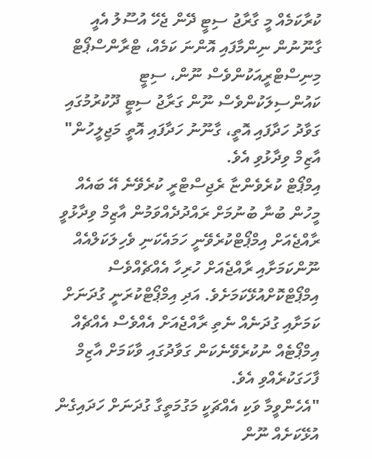ކުރާކަމެއް މީ ގާރާޖު ސިޓީ ދޭން ޖެހޭ އުސޫލު އެއީ ގާނޫނުން ނިންމާފައި އޮންނަ ކަމެއް، ޓްރާންސްޕޯޓް މިނިސްޓްރީއަކުންވެސް ނޫން، ސިޓީ ކައުންސިލަކުންވެސް ނޫން ގަރާޖު ސިޓީ ދޫކުރުމުގައި ގަވާދު ހަދާފައި އޮތީ، ގާނޫނު ހަދާފައި އޮތީ މަޖިލީހުން" އާޒިމް ވިދާޅުވި އެވެ.
އިމްޕޯޓް ކުރެވެންޏާ ރެޖިސްޓްރީ ކުރެވޭނެ އޭ ބައެއް މީހުން ބުނާ ބުނުމަށް ރައްދުދެއްވަމުން އާޒިމް ވިދާޅުވީ ރާއްޖެއަށް އިމްޕޯޓްކުރެވޭނީ ހަމައެކަނި ވެހިލަކަލްއެއް ނޫންކަމަށާއި ރާއްޖެއަށް ހުރިހާ އެއްޗެއްވެސް އިމްޕޯޓްކޮށްއުޅޭކަމަށެވެ. އަދި އިމްޕޯޓްކުރަނީ ގުދަނަށް ކަމަށާއި ގުދަނެއް ނެތި ރާއްޖެއަށް އެއްވެސް އެއްޗެއް އިމްޕޯޓެއް ނުކުރެވޭނެކަން ގަވާދުގައި ވާކަމަށް އާޒިމް ފާހަގަކުރެއްވި އެވެ.
"އެހެންވީމާ ވަކި އެއްޗަކީ މަގުމަތީގާ ގުދަނަށް ހަދައިގެން އުޅޭކަށެއް ނޫން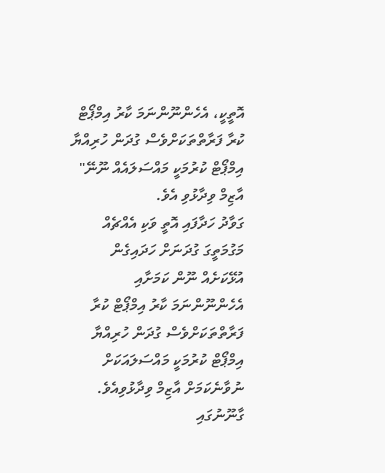އޮތީކީ، އެހެންނޫންނަމަ ކާރު އިމްޕޯޓް ކުރާ ފަރާތްތަކަށްވެސް ގުދަން ހުރިއްޔާ އިމްޕޯޓް ކުރުމަކީ މައްސަލައެއް ނޫނޭ" އާޒިމް ވިދާޅުވި އެވެ.
ގަވާދު ހަދާފައި އޮތީ ވަކި އެއްޗެއް މަގުމަތީގަ ގުދަނަށް ހަދައިގެން އުޅޭކަށެއް ނޫން ކަމަށާއި އެހެންނޫންނަމަ ކާރު އިމްޕޯޓް ކުރާ ފަރާތްތަކަށްވެސް ގުދަން ހުރިއްޔާ އިމްޕޯޓް ކުރުމަކީ މައްސަލައަކަށް ނުވާނެކަމަށް އާޒިމް ވިދާޅުވިއެވެ. ގާނޫނުގައި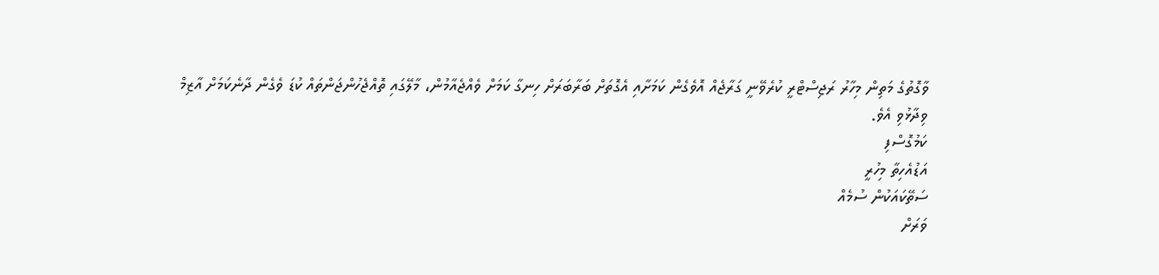ވާގޮތުގެ މަތިން މިހާރު ރަޖިސްޓްރީ ކުރެވޭނީ ގަރާޖެއް އޮވެގެން ކަމަށާއި އެގޮތަށް ބަރާބަރަށް ހިނގާ ކަމަށް ވެއްޖެއާމުން، މާލޭގައި ތޮއްޖެހުންޖަންތައް ކުޑަ ވެގެން ދާނެކަމަށް އާޒިމް ވިދާޅުވި އެވެ.
ކަމުގޮސްފި
އަޑުއެހިތާ މިހުރީ
ސަތޭކައަކުން ސުމެއް
ވަރަށް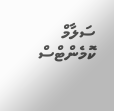ސަލާމް
ކޮމެންޓްސް